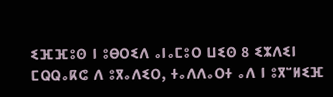ⵉⴼⴼⵓⵙ ⵏ ⵓⴱⵔⵉⴷ ⴰⵏⴰⵎⵓⵔ ⵡⵉⵙ 8 ⵉⵣⴷⵉⵏ ⵎⵕⵕⴰⴽⵛ ⴷ ⵓⴳⴰⴷⵉⵔ, ⵜⴰⴷⴷⴰⵔⵜ ⴰⴷ ⵏ ⵓⴳⵯⵍⵉⴼ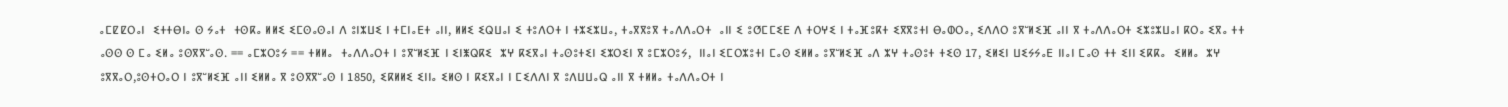ⴰⵎⵇⵇⵔⴰⵏ  ⵉⵜⵜⴱⵏⴰ ⵙ ⵢⴰⵜ  ⵜⵙⴽⴰ ⵍⵍⵉ ⵉⵎⵙⴰⵙⴰⵏ ⴷ ⵓⵏⵣⵡⵉ ⵏ ⵜⵎⵏⴰⴹⵜ ⴰⵏⵏ, ⵍⵍⵉ ⵉⵕⵡⴰⵏ ⵉ ⵜⵓⴷⵔⵜ ⵏ ⵜⵣⵉⵣⵡⴰ, ⵜⴰⴳⴳⵓⴳ ⵜⴰⴷⴷⴰⵔⵜ  ⴰⵏⵏ ⵉ ⵓⵚⵎⵎⵉⴹ ⴷ ⵜⵔⵖⵉ ⵏ ⵜⴰⴼⵓⴽⵜ ⵉⴳⴳⵓⵜⵏ ⴱⴰⵀⵔⴰ, ⵉⴷⴷⵔ ⵓⴳⵯⵍⵉⴼ ⴰⵏⵏ ⴳ ⵜⴰⴷⴷⴰⵔⵜ ⵉⵣⵓⵣⵡⴰⵏ ⴽⵔⴰ ⵉⴳⴰ ⵜⵜ ⴰⵙⵙ ⵙ ⵎⴰ ⵉⵍⴰ ⵓⵙⴳⴳⵯⴰⵙ. == ⴰⵎⵣⵔⵓⵢ == ⵜⵍⵍⴰ  ⵜⴰⴷⴷⴰⵔⵜ ⵏ ⵓⴳⵯⵍⵉⴼ ⵏ ⵉⵏⵥⵕⴽⵉ  ⵣⵖ ⴽⵉⴳⴰⵏ ⵜⴰⵙⵓⵜⵉⵏ ⵉⵣⵔⵉⵏ ⴳ ⵓⵎⵣⵔⵓⵢ,  ⵏⵏⴰⵏ ⵉⵎⵔⵣⵓⵜⵏ ⵎⴰⵙ ⵉⵍⵍⴰ ⵓⴳⵯⵍⵉⴼ ⴰⴷ ⵣⵖ ⵜⴰⵙⵓⵜ ⵜⵉⵙ 17, ⵉⵍⵉⵏ ⵡⵉⵢⵢⴰⴹ ⵏⵏⴰⵏ ⵎⴰⵙ ⵜⵜ ⵉⵏⵏ ⵉⴽⴽⴰ  ⵉⵍⵍⴰ  ⵣⵖ ⵓⴳⴳⴰⵔ,ⵓⵙⵜⵔⴰⵔ ⵏ ⵓⴳⵯⵍⵉⴼ ⴰⵏⵏ ⵉⵍⵍⴰ ⴳ ⵓⵙⴳⴳⵯⴰⵙ ⵏ 1850, ⵉⴽⵍⵍⵉ ⵉⵏⵏⴰ ⵉⵍⵙ ⵏ ⴽⵉⴳⴰⵏ ⵏ ⵎⵉⴷⴷⵏ ⴳ ⵓⴷⵡⵡⴰⵕ ⴰⵏⵏ ⴳ ⵜⵍⵍⴰ ⵜⴰⴷⴷⴰⵔⵜ ⵏ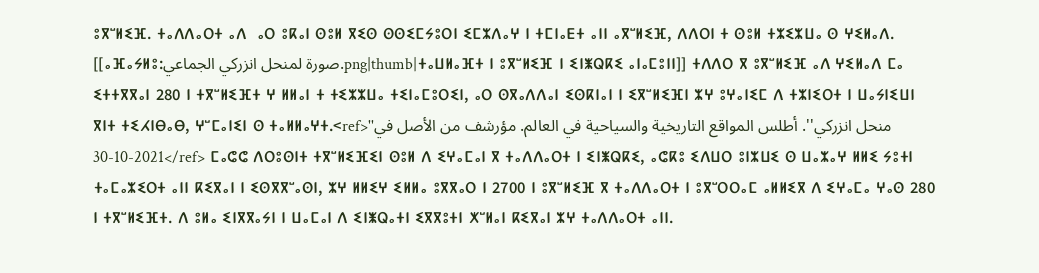ⵓⴳⵯⵍⵉⴼ. ⵜⴰⴷⴷⴰⵔⵜ ⴰⴷ  ⴰⵔ ⵓⴽⴰⵏ ⵙⵓⵍ ⴳⵉⵙ ⵙⵙⵉⵎⵢⵓⵔⵏ ⵉⵎⵣⴷⴰⵖ ⵏ ⵜⵎⵏⴰⴹⵜ ⴰⵏⵏ ⴰⴳⵯⵍⵉⴼ, ⴷⴷⵔⵏ ⵜ ⵙⵓⵍ ⵜⵣⵉⵣⵡⴰ ⵙ ⵖⵉⵍⴰⴷ. [[ⴰⴼⴰⵢⵍⵓ:صورة لمنحل انزركي الجماعي.png|thumb|ⵜⴰⵡⵍⴰⴼⵜ ⵏ ⵓⴳⵯⵍⵉⴼ ⵏ ⵉⵏⵥⵕⴽⵉ ⴰⵏⴰⵎⵓⵏⵏ]] ⵜⴷⴷⵔ ⴳ ⵓⴳⵯⵍⵉⴼ ⴰⴷ ⵖⵉⵍⴰⴷ ⵎⴰ ⵉⵜⵜⴳⴳⴰⵏ 280 ⵏ ⵜⴳⵯⵍⵉⴼⵜ ⵖ ⵍⵍⴰⵏ ⵜ ⵜⵉⵣⵣⵡⴰ ⵜⵉⵏⴰⵎⵓⵔⵉⵏ, ⴰⵔ ⵙⴳⴰⴷⴷⴰⵏ ⵉⵙⴽⵏⴰⵏ ⵏ ⵉⴳⵯⵍⵉⴼⵏ ⵣⵖ ⵓⵖⴰⵏⵉⵎ ⴷ ⵜⵣⵏⵉⵔⵜ ⵏ ⵡⴰⵢⵏⵉⵡⵏ ⴳⵏⵜ ⵜⵉⵃⵏⴱⴰⴱ, ⵖⵯⵎⴰⵏⵉⵏ ⵙ ⵜⴰⵍⵍⴰⵖⵜ.<ref>''منحل انزركي''. أطلس المواقع التاريخية والسياحية في العالم. مؤرشف من الأصل في 2021-10-30</ref> ⵎⴰⵛⵛ ⴷⵔⵓⵙⵏⵜ ⵜⴳⵯⵍⵉⴼⵉⵏ ⵙⵓⵍ ⴷ ⵉⵖⴰⵎⴰⵏ ⴳ ⵜⴰⴷⴷⴰⵔⵜ ⵏ ⵉⵏⵥⵕⴽⵉ, ⴰⵛⴽⵓ ⵉⴷⵡⵔ ⵓⵏⵣⵡⵉ ⵙ ⵡⴰⵣⴰⵖ ⵍⵍⵉ ⵢⵓⵜⵏ ⵜⴰⵎⴰⵣⵉⵔⵜ ⴰⵏⵏ ⴽⵉⴳⴰⵏ ⵏ ⵉⵙⴳⴳⵯⴰⵙⵏ, ⵣⵖ ⵍⵍⵉⵖ ⵉⵍⵍⴰ ⵓⴳⴳⴰⵔ ⵏ 2700 ⵏ ⵓⴳⵯⵍⵉⴼ ⴳ ⵜⴰⴷⴷⴰⵔⵜ ⵏ ⵓⴳⵯⵔⵔⴰⵎ ⴰⵍⵍⵉⴳ ⴷ ⵉⵖⴰⵎⴰ ⵖⴰⵙ 280 ⵏ ⵜⴳⵯⵍⵉⴼⵜ. ⴷ ⵓⵍⴰ ⵉⵏⴳⴳⴰⵢⵏ ⵏ ⵡⴰⵎⴰⵏ ⴷ ⵉⵏⵥⵕⴰⵜⵏ ⵉⴳⴳⵓⵜⵏ ⵅⵯⵍⴰⵏ ⴽⵉⴳⴰⵏ ⵣⵖ ⵜⴰⴷⴷⴰⵔⵜ ⴰⵏⵏ.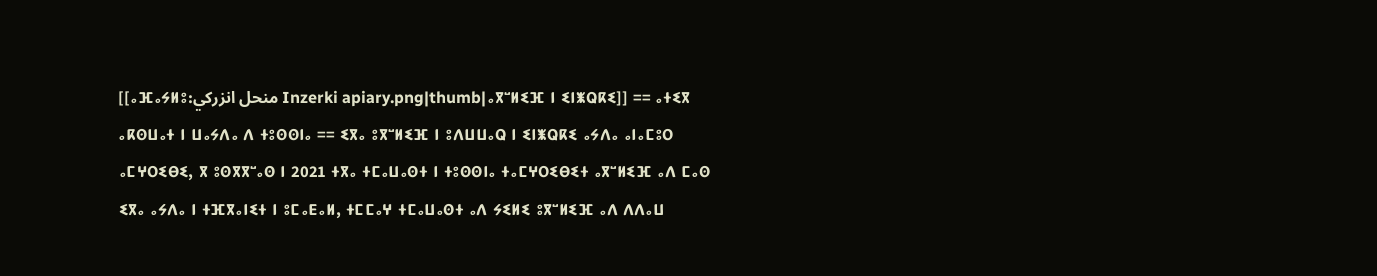[[ⴰⴼⴰⵢⵍⵓ:منحل انزركي Inzerki apiary.png|thumb|ⴰⴳⵯⵍⵉⴼ ⵏ ⵉⵏⵥⵕⴽⵉ]] == ⴰⵜⵉⴳ ⴰⴽⵙⵡⴰⵜ ⵏ ⵡⴰⵢⴷⴰ ⴷ ⵜⵓⵙⵙⵏⴰ == ⵉⴳⴰ ⵓⴳⵯⵍⵉⴼ ⵏ ⵓⴷⵡⵡⴰⵕ ⵏ ⵉⵏⵥⵕⴽⵉ ⴰⵢⴷⴰ ⴰⵏⴰⵎⵓⵔ ⴰⵎⵖⵔⵉⴱⵉ, ⴳ ⵓⵙⴳⴳⵯⴰⵙ ⵏ 2021 ⵜⴳⴰ ⵜⵎⴰⵡⴰⵙⵜ ⵏ ⵜⵓⵙⵙⵏⴰ ⵜⴰⵎⵖⵔⵉⴱⵉⵜ ⴰⴳⵯⵍⵉⴼ ⴰⴷ ⵎⴰⵙ ⵉⴳⴰ ⴰⵢⴷⴰ ⵏ ⵜⴼⴳⴰⵏⵉⵜ ⵏ ⵓⵎⴰⴹⴰⵍ, ⵜⵎⵎⴰⵖ ⵜⵎⴰⵡⴰⵙⵜ ⴰⴷ ⵢⵉⵍⵉ ⵓⴳⵯⵍⵉⴼ ⴰⴷ ⴷⴷⴰⵡ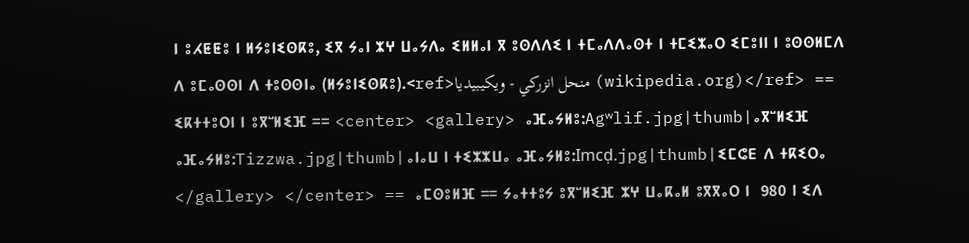ⵏ ⵓⵃⵟⵟⵓ ⵏ ⵍⵢⵓⵏⵉⵙⴽⵓ, ⵉⴳ ⵢⴰⵏ ⵣⵖ ⵡⴰⵢⴷⴰ ⵉⵍⵍⴰⵏ ⴳ ⵓⵙⴷⴷⵉ ⵏ ⵜⵎⴰⴷⴷⴰⵙⵜ ⵏ ⵜⵎⵉⵣⴰⵔ ⵉⵎⵓⵏⵏ ⵏ ⵓⵙⵙⵍⵎⴷ ⴷ ⵓⵎⴰⵙⵙⵏ ⴷ ⵜⵓⵙⵙⵏⴰ (ⵍⵢⵓⵏⵉⵙⴽⵓ).<ref>منحل انزركي - ويكيبيديا (wikipedia.org)</ref> == ⵉⴽⵜⵜⵓⵔⵏ ⵏ ⵓⴳⵯⵍⵉⴼ == <center> <gallery> ⴰⴼⴰⵢⵍⵓ:Agʷlif.jpg|thumb|ⴰⴳⵯⵍⵉⴼ ⴰⴼⴰⵢⵍⵓ:Tizzwa.jpg|thumb|ⴰⵏⴰⵡ ⵏ ⵜⵉⵣⵣⵡⴰ ⴰⴼⴰⵢⵍⵓ:Imcḍ.jpg|thumb|ⵉⵎⵛⴹ ⴷ ⵜⴽⵉⵔⴰ </gallery> </center> == ⴰⵎⵙⵓⵍⴼ == ⵢⴰⵜⵜⵓⵢ ⵓⴳⵯⵍⵉⴼ ⵣⵖ ⵡⴰⴽⴰⵍ ⵓⴳⴳⴰⵔ ⵏ  980 ⵏ ⵉⴷ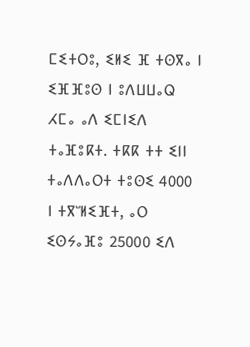ⵎⵉⵜⵔⵓ, ⵉⵍⵉ ⴼ ⵜⵙⴳⴰ ⵏ ⵉⴼⴼⵓⵙ ⵏ ⵓⴷⵡⵡⴰⵕ ⵃⵎⴰ ⴰⴷ ⵉⵎⵏⵉⴷ ⵜⴰⴼⵓⴽⵜ. ⵜⴽⴽ ⵜⵜ ⵉⵏⵏ ⵜⴰⴷⴷⴰⵔⵜ ⵜⵓⵙⵉ 4000 ⵏ ⵜⴳⵯⵍⵉⴼⵜ, ⴰⵔ ⵉⵙⵢⴰⴼⵓ 25000 ⵉⴷ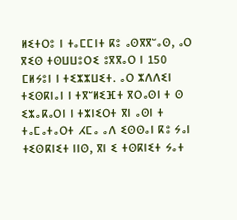ⵍⵉⵜⵔⵓ ⵏ ⵜⴰⵎⵎⵏⵜ ⴽⵓ ⴰⵙⴳⴳⵯⴰⵙ, ⴰⵔ ⴳⵉⵙ ⵜⵙⵡⵡⵓⵔⵉ ⵓⴳⴳⴰⵔ ⵏ 150 ⵎⵍⵢⵓⵏ ⵏ ⵜⵉⵣⵣⵡⵉⵜ. ⴰⵔ ⵣⴷⴷⵉⵏ ⵜⵉⵙⴽⵏⴰⵏ ⵏ ⵜⴳⵯⵍⵉⴼⵜ ⴳⵔⴰⵙⵏ ⵜ ⵙ ⵉⵣⴰⴽⴰⵔⵏ ⵏ ⵜⵣⵏⵉⵔⵜ ⴳⵏ ⴰⵙⵏ ⵜ ⵜⴰⵎⴰⵜⴰⵔⵜ ⵃⵎⴰ ⴰⴷ ⵉⵙⵙⴰⵏ ⴽⵓ ⵢⴰⵏ ⵜⵉⵙⴽⵏⵉⵜ ⵏⵏⵙ, ⴳⵏ ⵉ ⵜⵙⴽⵏⵉⵜ ⵢⴰⵜ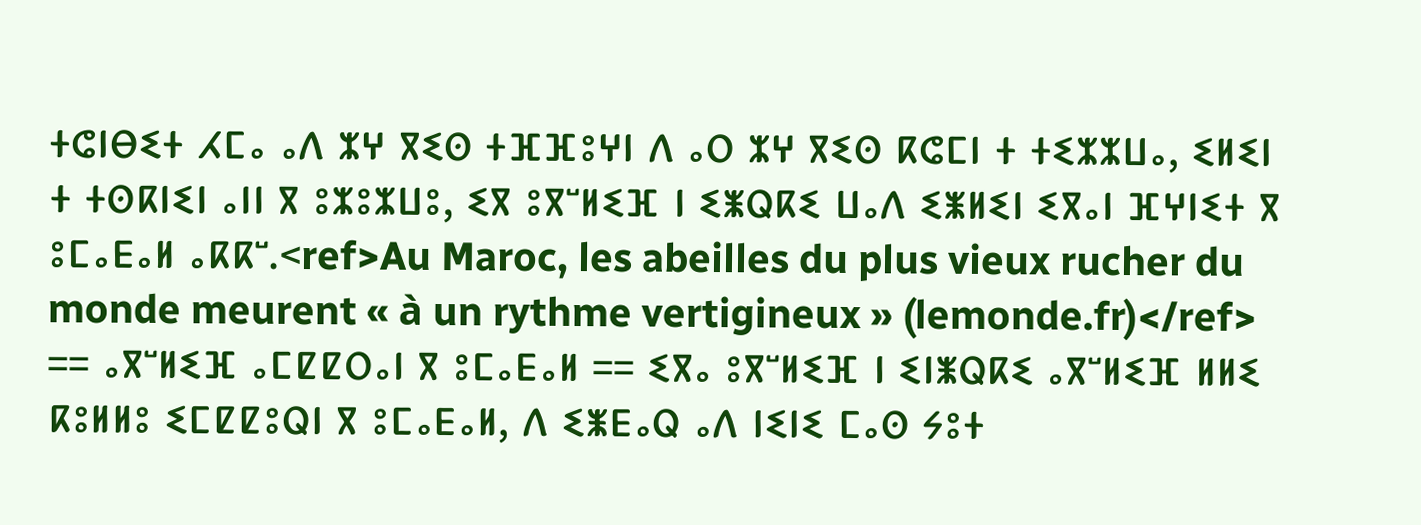ⵜⵛⵏⴱⵉⵜ ⵃⵎⴰ ⴰⴷ ⵣⵖ ⴳⵉⵙ ⵜⴼⴼⵓⵖⵏ ⴷ ⴰⵔ ⵣⵖ ⴳⵉⵙ ⴽⵛⵎⵏ ⵜ ⵜⵉⵣⵣⵡⴰ, ⵉⵍⵉⵏ ⵜ ⵜⵙⴽⵏⵉⵏ ⴰⵏⵏ ⴳ ⵓⵣⵓⵣⵡⵓ, ⵉⴳ ⵓⴳⵯⵍⵉⴼ ⵏ ⵉⵥⵕⴽⵉ ⵡⴰⴷ ⵉⵥⵍⵉⵏ ⵉⴳⴰⵏ ⴼⵖⵏⵉⵜ ⴳ ⵓⵎⴰⴹⴰⵍ ⴰⴽⴽⵯ.<ref>Au Maroc, les abeilles du plus vieux rucher du monde meurent « à un rythme vertigineux » (lemonde.fr)</ref> == ⴰⴳⵯⵍⵉⴼ ⴰⵎⵇⵇⵔⴰⵏ ⴳ ⵓⵎⴰⴹⴰⵍ == ⵉⴳⴰ ⵓⴳⵯⵍⵉⴼ ⵏ ⵉⵏⵥⵕⴽⵉ ⴰⴳⵯⵍⵉⴼ ⵍⵍⵉ ⴽⵓⵍⵍⵓ ⵉⵎⵇⵇⵓⵕⵏ ⴳ ⵓⵎⴰⴹⴰⵍ, ⴷ ⵉⵥⴹⴰⵕ ⴰⴷ ⵏⵉⵏⵉ ⵎⴰⵙ ⵢⵓⵜ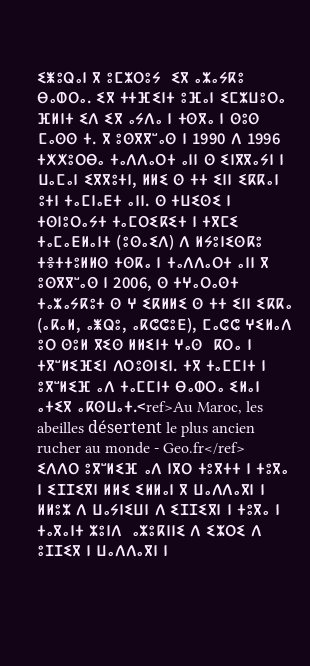ⵉⵥⵓⵕⴰⵏ ⴳ ⵓⵎⵣⵔⵓⵢ  ⵉⴳ ⴰⵣⴰⵢⴽⵓ  ⴱⴰⵀⵔⴰ. ⵉⴳ ⵜⵜⴼⵉⵏⵜ ⵓⴼⴰⵏ ⵉⵎⵣⵡⵓⵔⴰ ⴼⵍⵏⵜ ⵉⴷ ⵉⴳ ⴰⵢⴷⴰ ⵏ ⵜⵙⴳⴰ ⵏ ⵙⵓⵙ ⵎⴰⵙⵙ ⵜ. ⴳ ⵓⵙⴳⴳⵯⴰⵙ ⵏ 1990 ⴷ 1996 ⵜⵅⵅⵓⵔⴱⴰ ⵜⴰⴷⴷⴰⵔⵜ ⴰⵏⵏ ⵙ ⵉⵏⴳⴳⴰⵢⵏ ⵏ ⵡⴰⵎⴰⵏ ⵉⴳⴳⵓⵜⵏ, ⵍⵍⵉ ⵙ ⵜⵜ ⵉⵏⵏ ⵉⴽⴽⴰⵏ ⵓⵜⵏ ⵜⴰⵎⵏⴰⴹⵜ ⴰⵏⵏ. ⵙ ⵜⵡⵉⵙⵉ ⵏ ⵜⵙⵏⵓⵔⴰⵢⵜ ⵜⴰⵎⵔⵉⴽⵉⵜ ⵏ ⵜⴳⵎⵉ ⵜⴰⵎⴰⴹⵍⴰⵏⵜ (ⵓⵙⴰⵉⴷ) ⴷ ⵍⵢⵓⵏⵉⵙⴽⵓ ⵜⴻⵜⵜⵓⵍⵍⵙ ⵜⵙⴽⴰ ⵏ ⵜⴰⴷⴷⴰⵔⵜ ⴰⵏⵏ ⴳ ⵓⵙⴳⴳⵯⴰⵙ ⵏ 2006, ⵙ ⵜⵖⴰⵔⴰⵙⵜ ⵜⴰⵣⴰⵢⴽⵓⵜ ⵙ ⵖ ⵉⴽⵍⵍⵉ ⵙ ⵜⵜ ⵉⵏⵏ ⵉⴽⴽⴰ (ⴰⴽⴰⵍ, ⴰⵥⵕⵓ, ⴰⴽⵛⵛⵓⴹ), ⵎⴰⵛⵛ ⵖⵉⵍⴰⴷ ⵓⵔ ⵙⵓⵍ ⴳⵉⵙ ⵍⵍⵉⵏⵜ ⵖⴰⵙ  ⴽⵔⴰ ⵏ ⵜⴳⵯⵍⵉⴼⵉⵏ ⴷⵔⵓⵙⵏⵉⵏ. ⵜⴳ ⵜⴰⵎⵎⵏⵜ ⵏ ⵓⴳⵯⵍⵉⴼ ⴰⴷ ⵜⴰⵎⵎⵏⵜ ⴱⴰⵀⵔⴰ ⵉⵍⴰⵏ ⴰⵜⵉⴳ ⴰⴽⵙⵡⴰⵜ.<ref>Au Maroc, les abeilles désertent le plus ancien rucher au monde - Geo.fr</ref> ⵉⴷⴷⵔ ⵓⴳⵯⵍⵉⴼ ⴰⴷ ⵏⴳⵔ ⵜⵓⴳⵜⵜ ⵏ ⵜⵓⴳⴰ ⵏ ⵉⵊⵊⵉⴳⵏ ⵍⵍⵉ ⵉⵍⵍⴰⵏ ⴳ ⵡⴰⴷⴷⴰⴳⵏ ⵏ ⵍⵍⵓⵣ ⴷ ⵡⴰⵢⵏⵉⵡⵏ ⴷ ⵉⵊⵊⵉⴳⵏ ⵏ ⵜⵓⴳⴰ ⵏ ⵜⴰⴳⴰⵏⵜ ⵣⵓⵏⴷ  ⴰⵣⵓⴽⵏⵏⵉ ⴷ ⵉⵣⵔⵉ ⴷ ⵓⵊⵊⵉⴳ ⵏ ⵡⴰⴷⴷⴰⴳⵏ ⵏ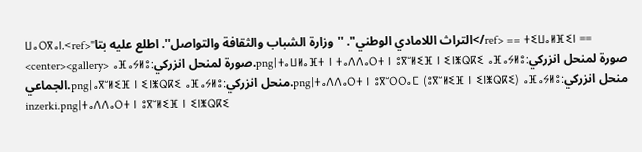ⵡⴰⵔⴳⴰⵏ.<ref>"التراث اللامادي الوطني". ''وزارة الشباب والثقافة والتواصل''. اطلع عليه بتا</ref> == ⵜⵉⵡⴰⵍⴼⵉⵏ == <center><gallery> ⴰⴼⴰⵢⵍⵓ:صورة لمنحل انزركي.png|ⵜⴰⵡⵍⴰⴼⵜ ⵏ ⵜⴰⴷⴷⴰⵔⵜ ⵏ ⵓⴳⵯⵍⵉⴼ ⵏ ⵉⵏⵥⵕⴽⵉ ⴰⴼⴰⵢⵍⵓ:صورة لمنحل انزركي الجماعي.png|ⴰⴳⵯⵍⵉⴼ ⵏ ⵉⵏⵥⵕⴽⵉ ⴰⴼⴰⵢⵍⵓ:منحل انزركي.png|ⵜⴰⴷⴷⴰⵔⵜ ⵏ ⵓⴳⵯⵔⵔⴰⵎ (ⵓⴳⵯⵍⵉⴼ ⵏ ⵉⵏⵥⵕⴽⵉ) ⴰⴼⴰⵢⵍⵓ:منحل انزركي inzerki.png|ⵜⴰⴷⴷⴰⵔⵜ ⵏ ⵓⴳⵯⵍⵉⴼ ⵏ ⵉⵏⵥⵕⴽⵉ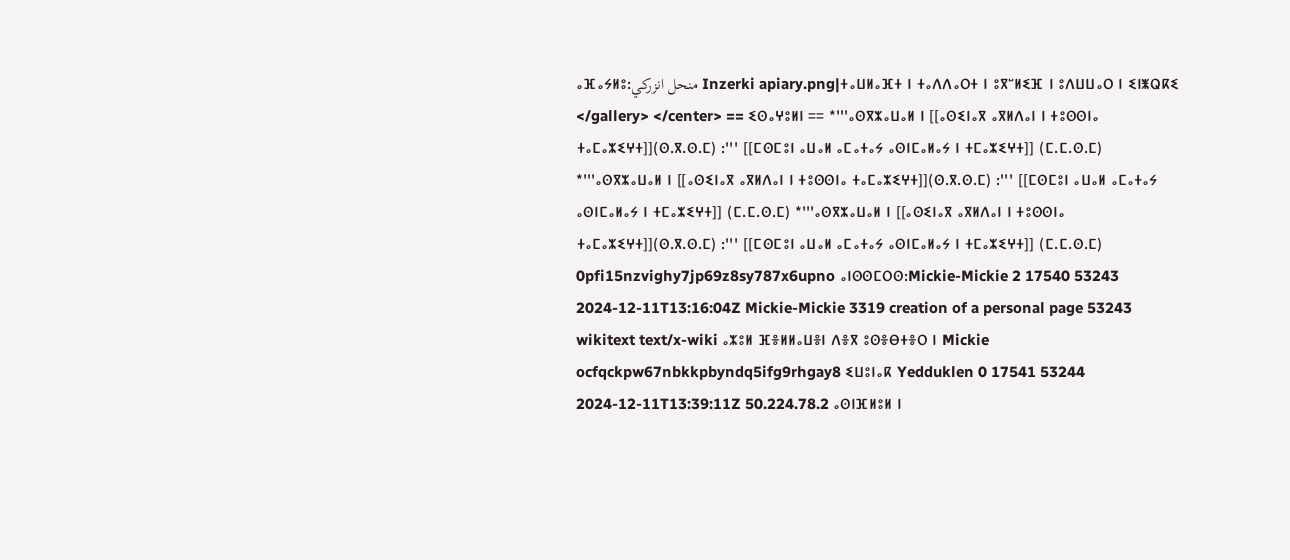ⴰⴼⴰⵢⵍⵓ:منحل انزركي Inzerki apiary.png|ⵜⴰⵡⵍⴰⴼⵜ ⵏ ⵜⴰⴷⴷⴰⵔⵜ ⵏ ⵓⴳⵯⵍⵉⴼ ⵏ ⵓⴷⵡⵡⴰⵔ ⵏ ⵉⵏⵥⵕⴽⵉ </gallery> </center> == ⵉⵙⴰⵖⵓⵍⵏ == *'''ⴰⵙⴳⵣⴰⵡⴰⵍ ⵏ [[ⴰⵙⵉⵏⴰⴳ ⴰⴳⵍⴷⴰⵏ ⵏ ⵜⵓⵙⵙⵏⴰ ⵜⴰⵎⴰⵣⵉⵖⵜ]](ⵙ.ⴳ.ⵙ.ⵎ) :''' [[ⵎⵙⵎⵓⵏ ⴰⵡⴰⵍ ⴰⵎⴰⵜⴰⵢ ⴰⵙⵏⵎⴰⵍⴰⵢ ⵏ ⵜⵎⴰⵣⵉⵖⵜ]] (ⵎ.ⵎ.ⵙ.ⵎ) *'''ⴰⵙⴳⵣⴰⵡⴰⵍ ⵏ [[ⴰⵙⵉⵏⴰⴳ ⴰⴳⵍⴷⴰⵏ ⵏ ⵜⵓⵙⵙⵏⴰ ⵜⴰⵎⴰⵣⵉⵖⵜ]](ⵙ.ⴳ.ⵙ.ⵎ) :''' [[ⵎⵙⵎⵓⵏ ⴰⵡⴰⵍ ⴰⵎⴰⵜⴰⵢ ⴰⵙⵏⵎⴰⵍⴰⵢ ⵏ ⵜⵎⴰⵣⵉⵖⵜ]] (ⵎ.ⵎ.ⵙ.ⵎ) *'''ⴰⵙⴳⵣⴰⵡⴰⵍ ⵏ [[ⴰⵙⵉⵏⴰⴳ ⴰⴳⵍⴷⴰⵏ ⵏ ⵜⵓⵙⵙⵏⴰ ⵜⴰⵎⴰⵣⵉⵖⵜ]](ⵙ.ⴳ.ⵙ.ⵎ) :''' [[ⵎⵙⵎⵓⵏ ⴰⵡⴰⵍ ⴰⵎⴰⵜⴰⵢ ⴰⵙⵏⵎⴰⵍⴰⵢ ⵏ ⵜⵎⴰⵣⵉⵖⵜ]] (ⵎ.ⵎ.ⵙ.ⵎ) 0pfi15nzvighy7jp69z8sy787x6upno ⴰⵏⵙⵙⵎⵔⵙ:Mickie-Mickie 2 17540 53243 2024-12-11T13:16:04Z Mickie-Mickie 3319 creation of a personal page 53243 wikitext text/x-wiki ⴰⵣⵓⵍ ⴼⴻⵍⵍⴰⵡⴻⵏ ⴷⴻⴳ ⵓⵙⴻⴱⵜⴻⵔ ⵏ Mickie ocfqckpw67nbkkpbyndq5ifg9rhgay8 ⵉⵡⵓⵏⴰⴽ Yedduklen 0 17541 53244 2024-12-11T13:39:11Z 50.224.78.2 ⴰⵙⵏⴼⵍⵓⵍ ⵏ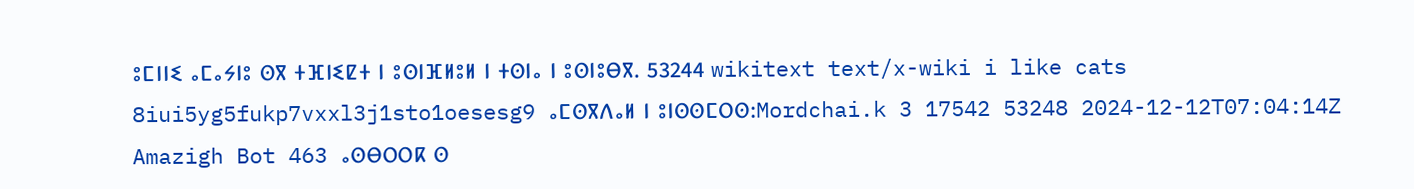ⵓⵎⵏⵏⵉ ⴰⵎⴰⵢⵏⵓ ⵙⴳ ⵜⴼⵏⵉⵇⵜ ⵏ ⵓⵙⵏⴼⵍⵓⵍ ⵏ ⵜⵙⵏⴰ ⵏ ⵓⵙⵏⵓⴱⴳ. 53244 wikitext text/x-wiki i like cats 8iui5yg5fukp7vxxl3j1sto1oesesg9 ⴰⵎⵙⴳⴷⴰⵍ ⵏ ⵓⵏⵙⵙⵎⵔⵙ:Mordchai.k 3 17542 53248 2024-12-12T07:04:14Z Amazigh Bot 463 ⴰⵙⴱⵔⵔⴽ ⵙ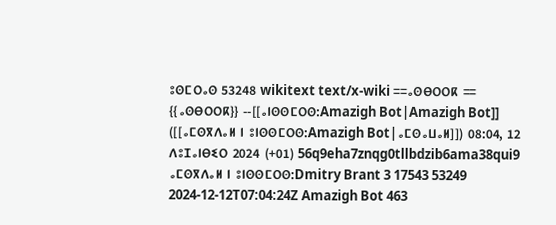ⵓⵙⵎⵔⴰⵙ 53248 wikitext text/x-wiki ==ⴰⵙⴱⵔⵔⴽ == {{ⴰⵙⴱⵔⵔⴽ}} --[[ⴰⵏⵙⵙⵎⵔⵙ:Amazigh Bot|Amazigh Bot]] ([[ⴰⵎⵙⴳⴷⴰⵍ ⵏ ⵓⵏⵙⵙⵎⵔⵙ:Amazigh Bot|ⴰⵎⵙⴰⵡⴰⵍ]]) 08:04, 12 ⴷⵓⵊⴰⵏⴱⵉⵔ 2024 (+01) 56q9eha7znqg0tllbdzib6ama38qui9 ⴰⵎⵙⴳⴷⴰⵍ ⵏ ⵓⵏⵙⵙⵎⵔⵙ:Dmitry Brant 3 17543 53249 2024-12-12T07:04:24Z Amazigh Bot 463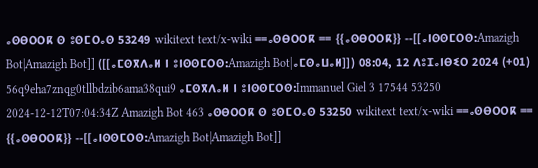ⴰⵙⴱⵔⵔⴽ ⵙ ⵓⵙⵎⵔⴰⵙ 53249 wikitext text/x-wiki ==ⴰⵙⴱⵔⵔⴽ == {{ⴰⵙⴱⵔⵔⴽ}} --[[ⴰⵏⵙⵙⵎⵔⵙ:Amazigh Bot|Amazigh Bot]] ([[ⴰⵎⵙⴳⴷⴰⵍ ⵏ ⵓⵏⵙⵙⵎⵔⵙ:Amazigh Bot|ⴰⵎⵙⴰⵡⴰⵍ]]) 08:04, 12 ⴷⵓⵊⴰⵏⴱⵉⵔ 2024 (+01) 56q9eha7znqg0tllbdzib6ama38qui9 ⴰⵎⵙⴳⴷⴰⵍ ⵏ ⵓⵏⵙⵙⵎⵔⵙ:Immanuel Giel 3 17544 53250 2024-12-12T07:04:34Z Amazigh Bot 463 ⴰⵙⴱⵔⵔⴽ ⵙ ⵓⵙⵎⵔⴰⵙ 53250 wikitext text/x-wiki ==ⴰⵙⴱⵔⵔⴽ == {{ⴰⵙⴱⵔⵔⴽ}} --[[ⴰⵏⵙⵙⵎⵔⵙ:Amazigh Bot|Amazigh Bot]]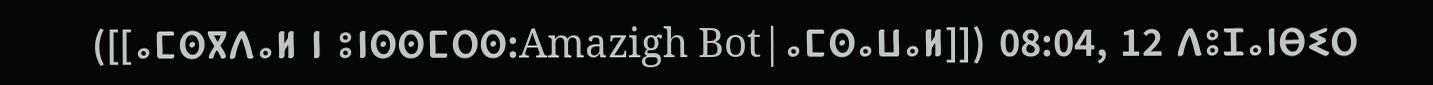([[ⴰⵎⵙⴳⴷⴰⵍ ⵏ ⵓⵏⵙⵙⵎⵔⵙ:Amazigh Bot|ⴰⵎⵙⴰⵡⴰⵍ]]) 08:04, 12 ⴷⵓⵊⴰⵏⴱⵉⵔ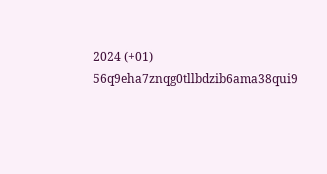2024 (+01) 56q9eha7znqg0tllbdzib6ama38qui9